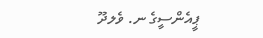ޕީއެންސީގެ ނ. ވެލދޫ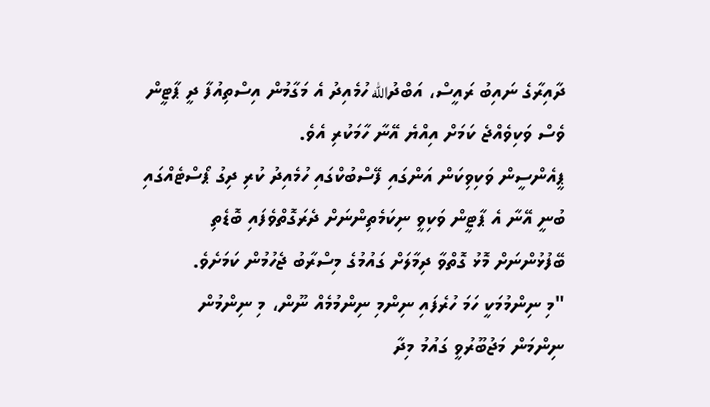ދާއިރާގެ ނައިބު ރައީސް، އަބްދުالله ހުމެއިދު އެ މަގާމުން އިސްތިއުފާ ދީ ޕާޓީން ވެސް ވަކިވެއްޖެ ކަމަށް އިއްޔެ އޭނާ ހާމަކުރި އެވެ.
ޕީއެންސީން ވަކިވިކަން އަންގައި ފޭސްބުކްގައި ހުމެއިދު ކުރި ދިގު ޕޯސްޓެއްގައި ބުނީ އޭނާ އެ ޕާޓީން ވަކިވީ ނިކަމެތިންނަށް ދެރަގޮތްވެފައި ބޮޑެތި ބޭފުޅުންނަށް މޮޅު ގޮތްވާ ދިމާލަށް ގައުމުގެ މިސްރާބު ޖެހުމުން ކަމަށެވެ.
"މި ނިންމުމަކީ ހަމަ ހުރެފައި ނިންމި ނިންމުމެއް ނޫން، މި ނިންމުން ނިންމަން މަޖުބޫރުވީ ގައުމު މިދާ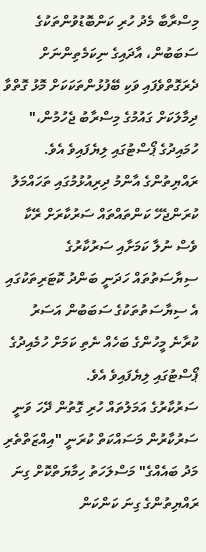މިސްރާބާ މެދު ހުރި ކަންބޮޑުވުންތަކުގެ ސަބަބުން، އާދައިގެ ނިކަމެތިންނަށް ދެރަގޮތްވެފައި ވަކި ބޭފުޅުންތަކަކަށް މޮޅު ގޮތްވާ ދިމާލަކަށް ގައުމުގެ މިސްރާބު ޖެހުމުން،" ހުމައިދުގެ ޕޯސްޓުގައި ލިޔެފައިވެ އެވެ.
ރައްޔިތުންގެ އާންމު ދިރިއުޅުމުގައި ތަހައްމަލު ކުރަންޖެހޭ ކަންތައްތައް ސަރުކާރަށް ރޭކާ ވެސް ނުލާ ކަމަށާއި ސަރުކާރުގެ ސިޔާސަތުތައް ހަދަނީ ބަންދު ކޮޓަރިތަކުގައި އެ ސިޔާސަތުތަކުގެ ސަބަބުން އަސަރު ކުރާނެ މީހުންގެ ބަހެއް ނެތި ކަމަށް ހުމެއިދުގެ ޕޯސްޓުގައި ލިޔެފައިވެ އެވެ.
ސަރުކާރުގެ އަމަލުތައް ހުރި ގޮތުން ދޭހަ ވަނީ ސަރުކާރުން މަސައްކަތް ކުރަނީ "އިއްޒަތްތެރި މަދު ބައެއްގެ" މަސްލަހަތު ހިމާޔަތްކޮށް ގިނަ ރައްޔިތުންގެ ގިނަ ކަންކަން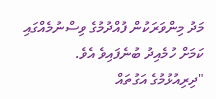މަދު މިންވަރަކުން ފުއްދުމުގެ ވިސްނުމެއްގައި ކަމަށް ހުމެއިދު ބުނެފައިވެ އެވެ.
"ދިރިއުޅުމުގެ އަގުތައް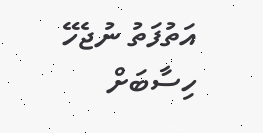އަތުފަތު ނުޖެހޭ ހިސާބަށް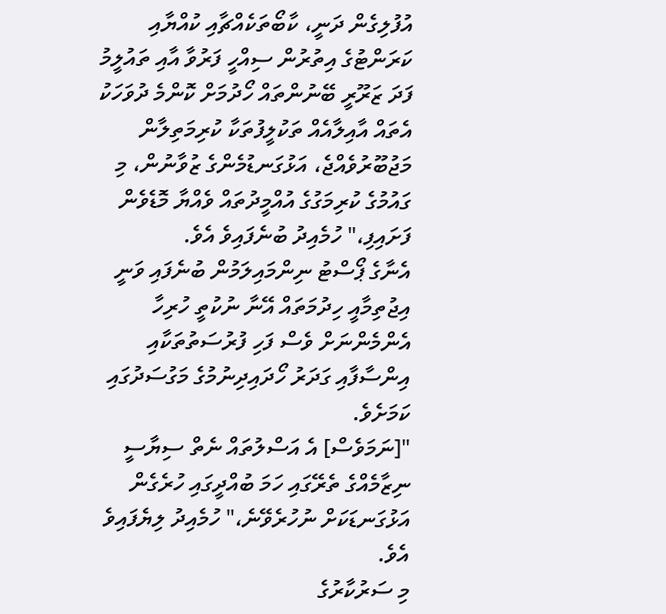އުފުލިގެން ދަނީ، ކާބޯތަކެއްޗާއި ކުއްޔާއި ކަރަންޓުގެ އިތުރުން ސިއްހީ ފަރުވާ އާއި ތައުލީމު ފަދަ ޒަރޫރީ ބޭނުންތައް ހޯދުމަށް ކޮންމެ ދުވަހަކު އެތައް އާއިލާއެއް ތަކުލީފުތަކާ ކުރިމަތިލާން މަޖުބޫރުވެއްޖެ، އަޅުގަނޑުމެންގެ ޒުވާނުން، މި ގައުމުގެ ކުރިމަގުގެ އުއްމީދުތައް ވެއްޔާ މޮޑެވެން ފަށައިފި،" ހުމެއިދު ބުނެފައިވެ އެވެ.
އެނާގެ ޕޯސްޓު ނިންމައިލަމުން ބުނެފައި ވަނީ އިޖުތިމާއީ ހިދުމަތައް އޭނާ ނުކުތީ ހުރިހާ އެންމެންނަށް ވެސް ފަހި ފުރުސަތުތަކާއި އިންސާފާއި ގަދަރު ހޯދައިދިނުމުގެ މަގުސަދުގައި ކަމަށެވެ.
"[ނަމަވެސް] އެ އަސްލުތައް ނެތް ސިޔާސީ ނިޒާމެއްގެ ތެރޭގައި ހަމަ ބުއްދީގައި ހުރެގެން އަޅުގަނޑަކަށް ނުހުރެވޭނެ،" ހުމެއިދު ލިޔެފައިވެ އެވެ.
މި ސަރުކާރުގެ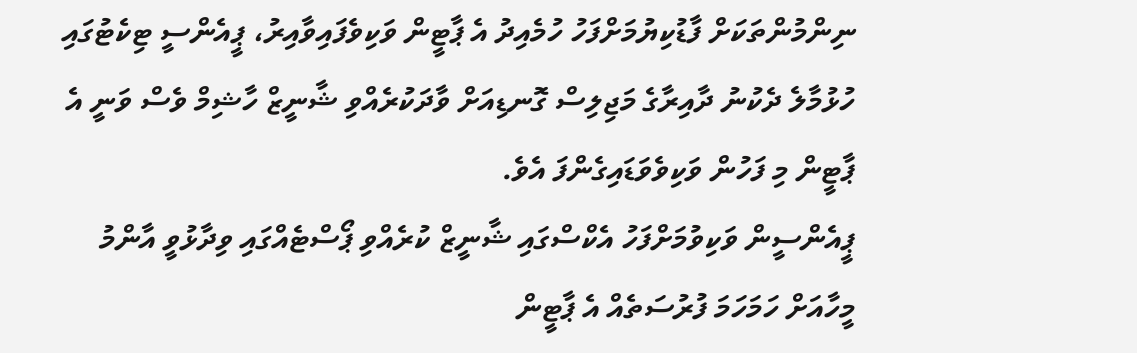ނިންމުންތަކަށް ފާޑުކިޔުމަށްފަހު ހުމެއިދު އެ ޕާޓީން ވަކިވެފައިވާއިރު، ޕީއެންސީ ޓިކެޓުގައި ހުޅުމާލެ ދެކުނު ދާއިރާގެ މަޖިލިސް ގޮނޑިއަށް ވާދަކުރެއްވި ޝާނީޒް ހާޝިމް ވެސް ވަނީ އެ ޕާޓީން މި ފަހުން ވަކިވެވަޑައިގެންފަ އެވެ.
ޕީއެންސީން ވަކިވުމަށްފަހު އެކްސްގައި ޝާނީޒް ކުރެއްވި ޕޯސްޓެއްގައި ވިދާޅުވީ އާންމު މީހާއަށް ހަމަހަމަ ފުރުސަތެއް އެ ޕާޓީން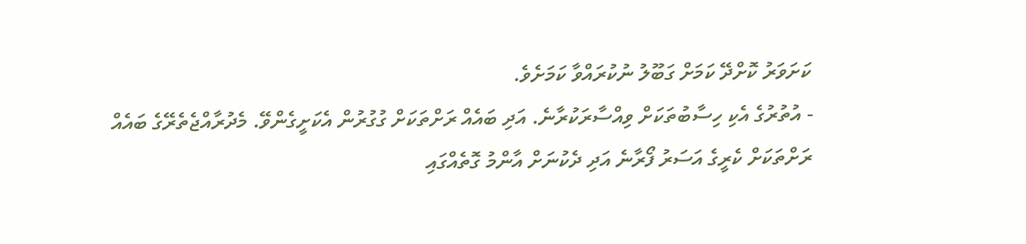ކަށަވަރު ކޮށްދޭ ކަމަށް ގަބޫލު ނުކުރައްވާ ކަމަށެވެ.
- އުތުރުގެ އެކި ހިސާބުތަކަށް ވިއްސާރަކުރާނެ. އަދި ބައެއް ރަށްތަކަށް ގުގުރުން އެކަށީގެންވޭ. މެދުރާއްޖެތެރޭގެ ބައެއް ރަށްތަކަށް ކެރީގެ އަސަރު ފޯރާނެ އަދި ދެކުނަށް އާންމު ގޮތެއްގައި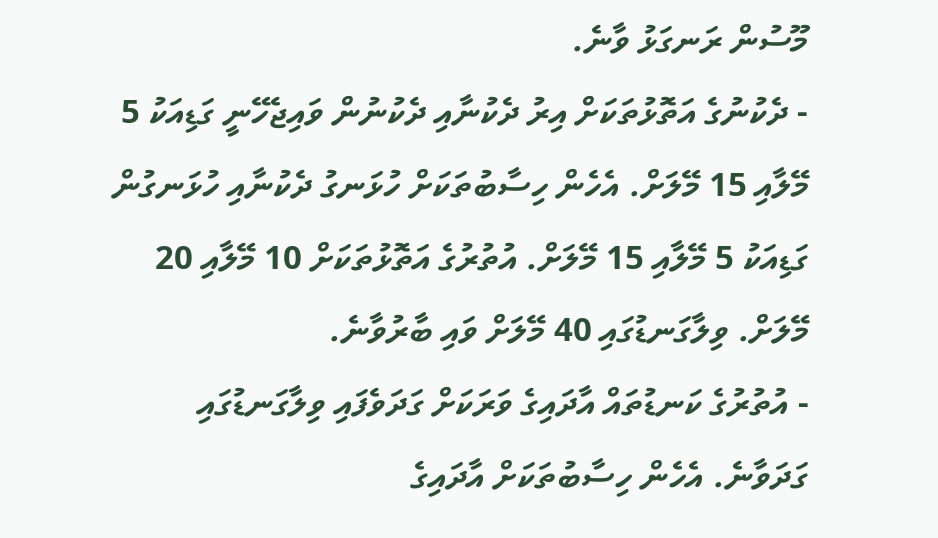މޫސުން ރަނގަޅު ވާނެ.
- ދެކުނުގެ އަތޮޅުތަކަށް އިރު ދެކުނާއި ދެކުނުން ވައިޖެހޭނީ ގަޑިއަކު 5 މޭލާއި 15 މޭލަށް. އެހެން ހިސާބުތަކަށް ހުޅަނގު ދެކުނާއި ހުޅަނގުން ގަޑިއަކު 5 މޭލާއި 15 މޭލަށް. އުތުރުގެ އަތޮޅުތަކަށް 10 މޭލާއި 20 މޭލަށް. ވިލާގަނޑުގައި 40 މޭލަށް ވައި ބާރުވާނެ.
- އުތުރުގެ ކަނޑުތައް އާދައިގެ ވަރަކަށް ގަދަވެފައި ވިލާގަނޑުގައި ގަދަވާނެ. އެހެން ހިސާބުތަކަށް އާދައިގެ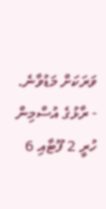ވަރަކަށް މަޑުވާނެ.
- ރާޅުގެ އުސްމިން ހުރީ 2 ފޫޓާއި 6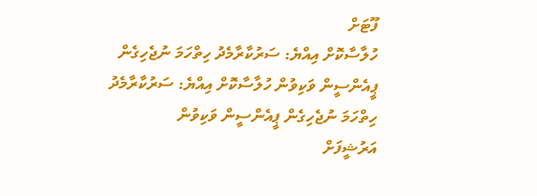ފޫޓަށް
ހުލާސާކޮށް އިއްޔެ: ސަރުކާރާމެދު ހިތްހަމަ ނުޖެހިގެން ޕީއެންސީން ވަކިވުން ހުލާސާކޮށް އިއްޔެ: ސަރުކާރާމެދު ހިތްހަމަ ނުޖެހިގެން ޕީއެންސީން ވަކިވުން
އަރުޝީފަށް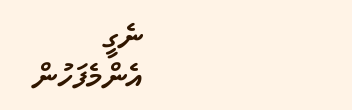ނެގީ
އެންމެފަހުން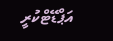އަޕްޑޭޓްކުރީ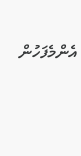އެންމެފަހުން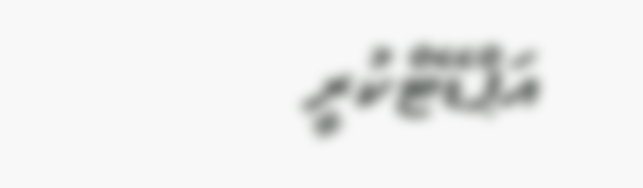އަޕްޑޭޓްކުރީ